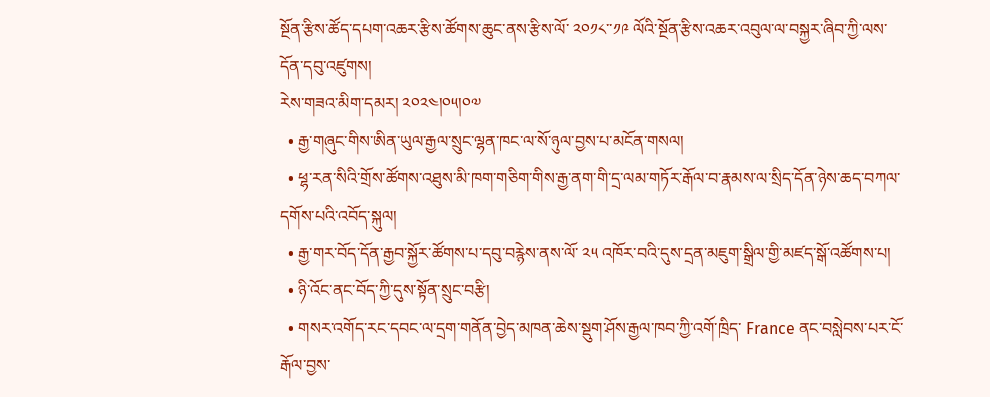སྔོན་རྩིས་ཚོད་དཔག་འཆར་རྩིས་ཚོགས་ཆུང་ནས་རྩིས་ལོ་ ༢༠༡༨་་༡༩ ལོའི་སྔོན་རྩིས་འཆར་འབུལ་ལ་བསྐྱར་ཞིབ་ཀྱི་ལས་དོན་དབུ་འཛུགས།
རེས་གཟའ་མིག་དམར། ༢༠༢༤།༠༥།༠༧
  • རྒྱ་གཞུང་གིས་ཨིན་ཡུལ་རྒྱལ་སྲུང་ལྷན་ཁང་ལ་སོ་ཉུལ་བྱས་པ་མངོན་གསལ།
  • ཕྷ་རན་སིའི་གྲོས་ཚོགས་འཐུས་མི་ཁག་གཅིག་གིས་རྒྱ་ནག་གི་དྲ་ལམ་གཏོར་རྒོལ་བ་རྣམས་ལ་སྲིད་དོན་ཉེས་ཆད་བཀལ་དགོས་པའི་འབོད་སྐུལ།
  • རྒྱ་གར་བོད་དོན་རྒྱབ་སྐྱོར་ཚོགས་པ་དབུ་བརྙེས་ནས་ལོ་ ༢༥ འཁོར་བའི་དུས་དྲན་མཇུག་སྒྲིལ་གྱི་མཛད་སྒོ་འཚོགས་པ།
  • ཉི་འོང་ནང་བོད་ཀྱི་དུས་སྟོན་སྲུང་བརྩི།
  • གསར་འགོད་རང་དབང་ལ་དྲག་གནོན་བྱེད་མཁན་ཆེས་སྡུག་ཤོས་རྒྱལ་ཁབ་ཀྱི་འགོ་ཁྲིད་ France ནང་བསླེབས་པར་ངོ་རྒོལ་བྱས་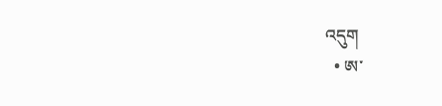འདུག
  • ཨ་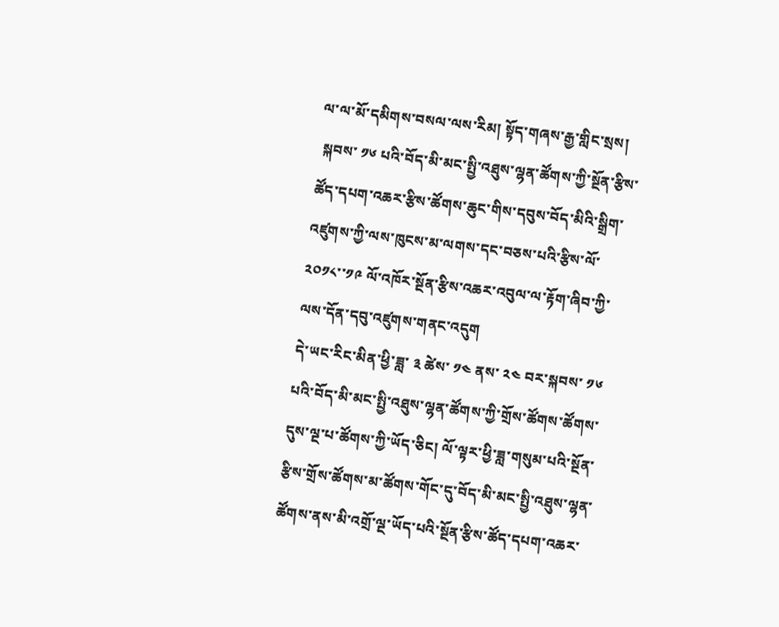ལ་ལ་མོ་དམིགས་བསལ་ལས་རིམ། སྟོད་གཞས་རྒྱ་གླིང་སྲས།
 སྐབས་ ༡༦ པའི་བོད་མི་མང་སྤྱི་འཐུས་ལྷན་ཚོགས་ཀྱི་སྔོན་རྩིས་ཚོད་དཔག་འཆར་རྩིས་ཚོགས་ཆུང་གིས་དབུས་བོད་མིའི་སྒྲིག་འཛུགས་ཀྱི་ལས་ཁུངས་མ་ལགས་དང་བཅས་པའི་རྩིས་ལོ་ ༢༠༡༨་་༡༩ ལོ་འཁོར་སྔོན་རྩིས་འཆར་འབུལ་ལ་རྟོག་ཞིབ་ཀྱི་ལས་དོན་དབུ་འཛུགས་གནང་འདུག
དེ་ཡང་རིང་མིན་ཕྱི་ཟླ་ ༣ ཚེས་ ༡༤ ནས་ ༢༤ བར་སྐབས་ ༡༦ པའི་བོད་མི་མང་སྤྱི་འཐུས་ལྷན་ཚོགས་ཀྱི་གྲོས་ཚོགས་ཚོགས་དུས་ལྔ་པ་ཚོགས་ཀྱི་ཡོད་ཅིང། ལོ་ལྟར་ཕྱི་ཟླ་གསུམ་པའི་སྔོན་རྩིས་གྲོས་ཚོགས་མ་ཚོགས་གོང་དུ་བོད་མི་མང་སྤྱི་འཐུས་ལྷན་ཚོགས་ནས་མི་འགྲོ་ལྔ་ཡོད་པའི་སྔོན་རྩིས་ཚོད་དཔག་འཆར་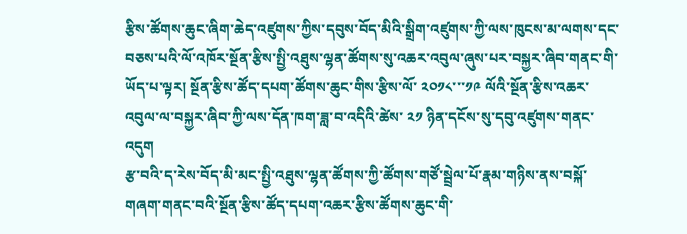རྩིས་ཚོགས་ཆུང་ཞིག་ཆེད་འཛུགས་ཀྱིས་དབུས་བོད་མིའི་སྒྲིག་འཛུགས་ཀྱི་ལས་ཁུངས་མ་ལགས་དང་བཅས་པའི་ལོ་འཁོར་སྔོན་རྩིས་སྤྱི་འཐུས་ལྷན་ཚོགས་སུ་འཆར་འབུལ་ཞུས་པར་བསྐྱར་ཞིབ་གནང་གི་ཡོད་པ་ལྟར། སྔོན་རྩིས་ཚོད་དཔག་ཚོགས་ཆུང་གིས་རྩིས་ལོ་ ༢༠༡༨་་་༡༩ ལོའི་སྔོན་རྩིས་འཆར་འབུལ་ལ་བསྐྱར་ཞིབ་ཀྱི་ལས་དོན་ཁག་ཟླ་བ་འདིའི་ཚེས་ ༢༡ ཉིན་དངོས་སུ་དབུ་འཛུགས་གནང་འདུག
རྩ་བའི་ད་རེས་བོད་མི་མང་སྤྱི་འཐུས་ལྷན་ཚོགས་ཀྱི་ཚོགས་གཙོ་སྦྲེལ་པོ་རྣམ་གཉིས་ནས་བསྐོ་གཞག་གནང་བའི་སྔོན་རྩིས་ཚོད་དཔག་འཆར་རྩིས་ཚོགས་ཆུང་གི་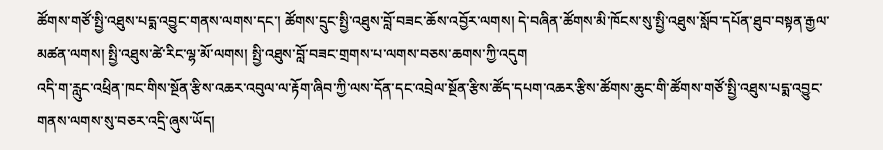ཚོགས་གཙོ་སྤྱི་འཐུས་པདྨ་འབྱུང་གནས་ལགས་དང་། ཚོགས་དྲུང་སྤྱི་འཐུས་བློ་བཟང་ཆོས་འབྱོར་ལགས། དེ་བཞིན་ཚོགས་མི་ཁོངས་སུ་སྤྱི་འཐུས་སློབ་དཔོན་ཐུབ་བསྟན་རྒྱལ་མཚན་ལགས། སྤྱི་འཐུས་ཚེ་རིང་ལྷ་མོ་ལགས། སྤྱི་འཐུས་བློ་བཟང་གྲགས་པ་ལགས་བཅས་ཆགས་ཀྱི་འདུག
འདི་ག་རླུང་འཕྲིན་ཁང་གིས་སྔོན་རྩིས་འཆར་འབུལ་ལ་རྟོག་ཞིབ་ཀྱི་ལས་དོན་དང་འབྲེལ་སྔོན་རྩིས་ཚོད་དཔག་འཆར་རྩིས་ཚོགས་ཆུང་གི་ཚོགས་གཙོ་སྤྱི་འཐུས་པདྨ་འབྱུང་གནས་ལགས་སུ་བཅར་འདྲི་ཞུས་ཡོད།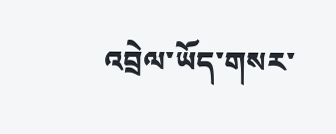འབྲེལ་ཡོད་གསར་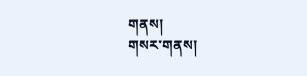གནས།
གསར་གནས།